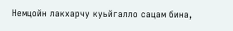Немцойн лакхарчу куьйгалло сацам бина,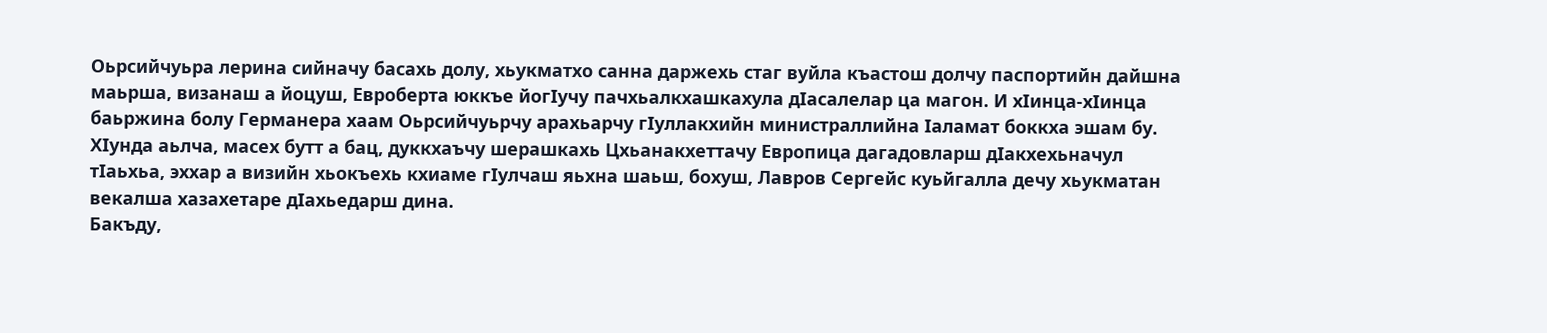Оьрсийчуьра лерина сийначу басахь долу, хьукматхо санна даржехь стаг вуйла къастош долчу паспортийн дайшна маьрша, визанаш а йоцуш, Евроберта юккъе йогIучу пачхьалкхашкахула дIасалелар ца магон. И хIинца-хIинца баьржина болу Германера хаам Оьрсийчуьрчу арахьарчу гIуллакхийн министраллийна Iаламат боккха эшам бу.
ХIунда аьлча, масех бутт а бац, дуккхаъчу шерашкахь Цхьанакхеттачу Европица дагадовларш дIакхехьначул тIаьхьа, эххар а визийн хьокъехь кхиаме гIулчаш яьхна шаьш, бохуш, Лавров Сергейс куьйгалла дечу хьукматан векалша хазахетаре дIахьедарш дина.
Бакъду,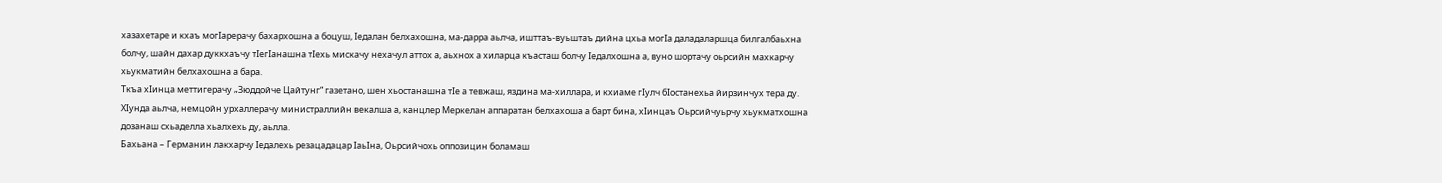хазахетаре и кхаъ могIарерачу бахархошна а боцуш, Iедалан белхахошна, ма-дарра аьлча, ишттаъ-вуьштаъ дийна цхьа могIа даладаларшца билгалбаьхна болчу, шайн дахар дуккхаъчу тIегIанашна тIехь мискачу нехачул аттох а, аьхнох а хиларца къасташ болчу Iедалхошна а, вуно шортачу оьрсийн махкарчу хьукматийн белхахошна а бара.
Ткъа хIинца меттигерачу „Зюддойче Цайтунг“ газетано, шен хьостанашна тIе а тевжаш, яздина ма-хиллара, и кхиаме гIулч бIостанехьа йирзинчух тера ду. ХIунда аьлча, немцойн урхаллерачу министраллийн векалша а, канцлер Меркелан аппаратан белхахоша а барт бина, хIинцаъ Оьрсийчуьрчу хьукматхошна дозанаш схьаделла хьалхехь ду, аьлла.
Бахьана – Германин лакхарчу Iедалехь резацадацар IаьIна, Оьрсийчохь оппозицин боламаш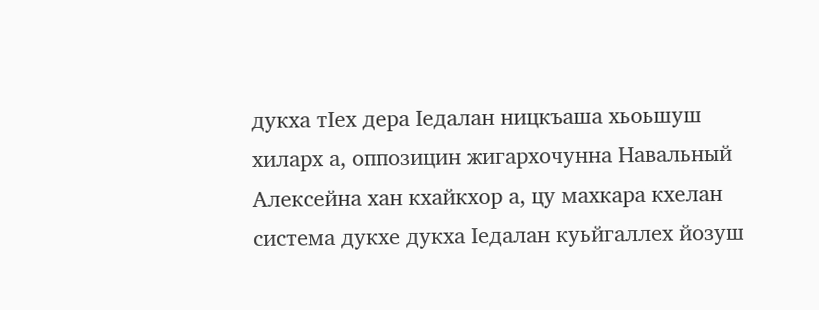дукха тIех дера Iедалан ницкъаша хьоьшуш хиларх а, оппозицин жигархочунна Навальный Алексейна хан кхайкхор а, цу махкара кхелан система дукхе дукха Iедалан куьйгаллех йозуш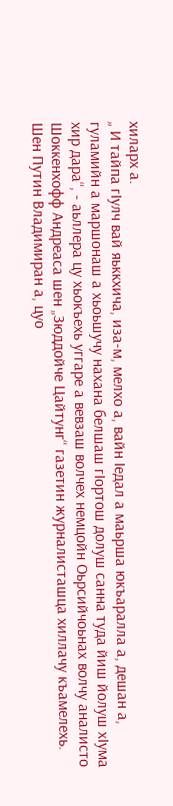хиларх а.
„ И тайпа гIулч вай яьккхича, иза-м, мелхо а, вайн Iедал а маьрша юкъаралла а, дешан а, гуламийн а маршонаш а хьоьшучу нахана белшаш гIортош долуш санна туда йиш йолуш хIума хир дара“, - аьллера цу хьокъехь уггаре а вевзаш волчех немцойн Оьрсийчоьнах волчу аналисто Шоккенхофф Андреаса шен „Зюддойче Цайтунг“ газетин журналисташца хиллачу къамелехь.
Шен Путин Владимиран а, цуо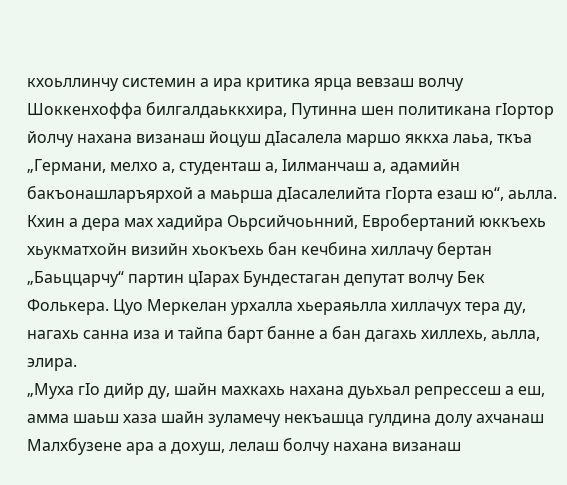кхоьллинчу системин а ира критика ярца вевзаш волчу Шоккенхоффа билгалдаьккхира, Путинна шен политикана гIортор йолчу нахана визанаш йоцуш дIасалела маршо яккха лаьа, ткъа „Германи, мелхо а, студенташ а, Iилманчаш а, адамийн бакъонашларъярхой а маьрша дIасалелийта гIорта езаш ю“, аьлла.
Кхин а дера мах хадийра Оьрсийчоьнний, Евробертаний юккъехь хьукматхойн визийн хьокъехь бан кечбина хиллачу бертан „Баьццарчу“ партин цIарах Бундестаган депутат волчу Бек Фолькера. Цуо Меркелан урхалла хьераяьлла хиллачух тера ду, нагахь санна иза и тайпа барт банне а бан дагахь хиллехь, аьлла, элира.
„Муха гIо дийр ду, шайн махкахь нахана дуьхьал репрессеш а еш, амма шаьш хаза шайн зуламечу некъашца гулдина долу ахчанаш Малхбузене ара а дохуш, лелаш болчу нахана визанаш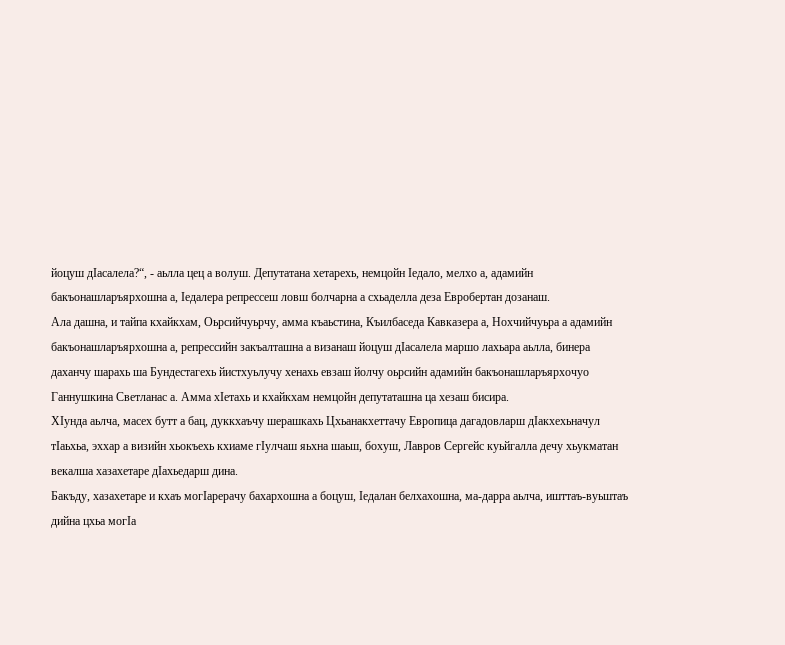йоцуш дIасалела?“, - аьлла цец а волуш. Депутатана хетарехь, немцойн Iедало, мелхо а, адамийн бакъонашларъярхошна а, Iедалера репрессеш ловш болчарна а схьаделла деза Евробертан дозанаш.
Ала дашна, и тайпа кхайкхам, Оьрсийчуьрчу, амма къаьстина, Къилбаседа Кавказера а, Нохчийчуьра а адамийн бакъонашларъярхошна а, репрессийн закъалташна а визанаш йоцуш дIасалела маршо лахьара аьлла, бинера даханчу шарахь ша Бундестагехь йистхуьлучу хенахь евзаш йолчу оьрсийн адамийн бакъонашларъярхочуо Ганнушкина Светланас а. Амма хIетахь и кхайкхам немцойн депутаташна ца хезаш бисира.
ХIунда аьлча, масех бутт а бац, дуккхаъчу шерашкахь Цхьанакхеттачу Европица дагадовларш дIакхехьначул тIаьхьа, эххар а визийн хьокъехь кхиаме гIулчаш яьхна шаьш, бохуш, Лавров Сергейс куьйгалла дечу хьукматан векалша хазахетаре дIахьедарш дина.
Бакъду, хазахетаре и кхаъ могIарерачу бахархошна а боцуш, Iедалан белхахошна, ма-дарра аьлча, ишттаъ-вуьштаъ дийна цхьа могIа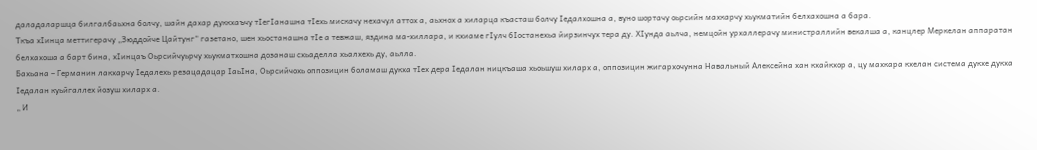даладаларшца билгалбаьхна болчу, шайн дахар дуккхаъчу тIегIанашна тIехь мискачу нехачул аттох а, аьхнох а хиларца къасташ болчу Iедалхошна а, вуно шортачу оьрсийн махкарчу хьукматийн белхахошна а бара.
Ткъа хIинца меттигерачу „Зюддойче Цайтунг“ газетано, шен хьостанашна тIе а тевжаш, яздина ма-хиллара, и кхиаме гIулч бIостанехьа йирзинчух тера ду. ХIунда аьлча, немцойн урхаллерачу министраллийн векалша а, канцлер Меркелан аппаратан белхахоша а барт бина, хIинцаъ Оьрсийчуьрчу хьукматхошна дозанаш схьаделла хьалхехь ду, аьлла.
Бахьана – Германин лакхарчу Iедалехь резацадацар IаьIна, Оьрсийчохь оппозицин боламаш дукха тIех дера Iедалан ницкъаша хьоьшуш хиларх а, оппозицин жигархочунна Навальный Алексейна хан кхайкхор а, цу махкара кхелан система дукхе дукха Iедалан куьйгаллех йозуш хиларх а.
„ И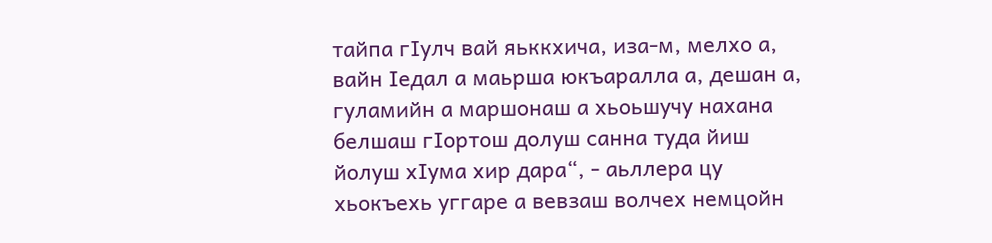тайпа гIулч вай яьккхича, иза-м, мелхо а, вайн Iедал а маьрша юкъаралла а, дешан а, гуламийн а маршонаш а хьоьшучу нахана белшаш гIортош долуш санна туда йиш йолуш хIума хир дара“, - аьллера цу хьокъехь уггаре а вевзаш волчех немцойн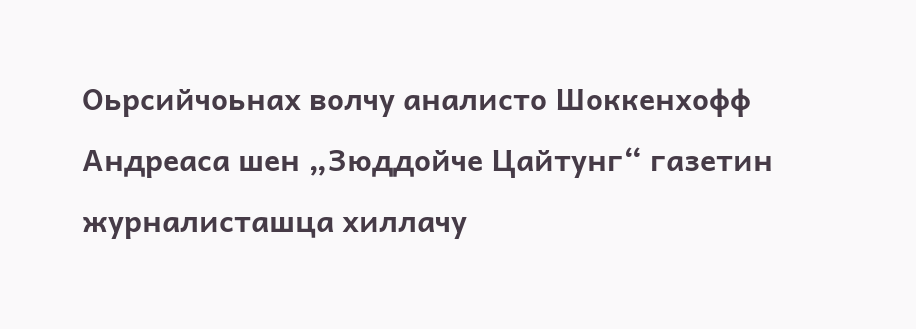Оьрсийчоьнах волчу аналисто Шоккенхофф Андреаса шен „Зюддойче Цайтунг“ газетин журналисташца хиллачу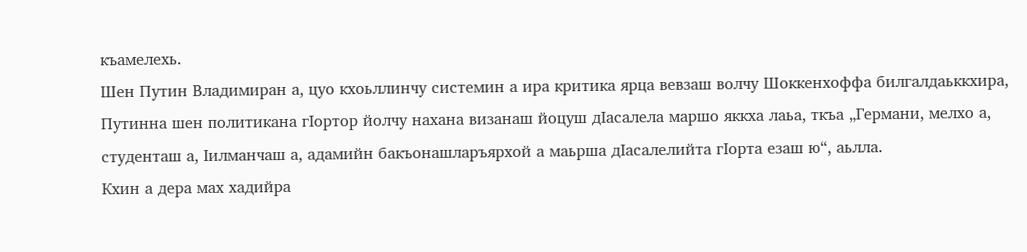къамелехь.
Шен Путин Владимиран а, цуо кхоьллинчу системин а ира критика ярца вевзаш волчу Шоккенхоффа билгалдаьккхира, Путинна шен политикана гIортор йолчу нахана визанаш йоцуш дIасалела маршо яккха лаьа, ткъа „Германи, мелхо а, студенташ а, Iилманчаш а, адамийн бакъонашларъярхой а маьрша дIасалелийта гIорта езаш ю“, аьлла.
Кхин а дера мах хадийра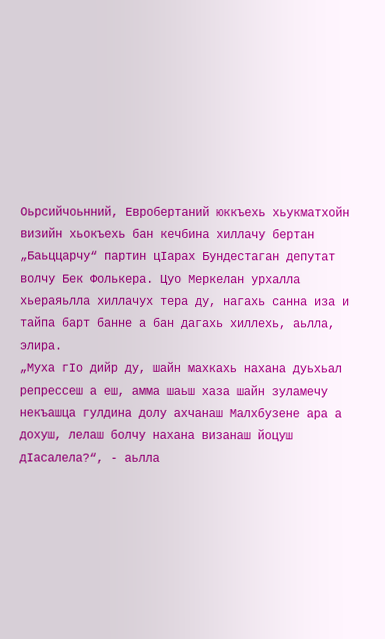Оьрсийчоьнний, Евробертаний юккъехь хьукматхойн визийн хьокъехь бан кечбина хиллачу бертан „Баьццарчу“ партин цIарах Бундестаган депутат волчу Бек Фолькера. Цуо Меркелан урхалла хьераяьлла хиллачух тера ду, нагахь санна иза и тайпа барт банне а бан дагахь хиллехь, аьлла, элира.
„Муха гIо дийр ду, шайн махкахь нахана дуьхьал репрессеш а еш, амма шаьш хаза шайн зуламечу некъашца гулдина долу ахчанаш Малхбузене ара а дохуш, лелаш болчу нахана визанаш йоцуш дIасалела?“, - аьлла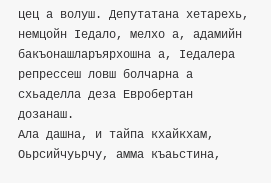цец а волуш. Депутатана хетарехь, немцойн Iедало, мелхо а, адамийн бакъонашларъярхошна а, Iедалера репрессеш ловш болчарна а схьаделла деза Евробертан дозанаш.
Ала дашна, и тайпа кхайкхам, Оьрсийчуьрчу, амма къаьстина,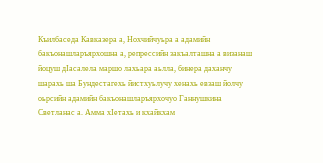Къилбаседа Кавказера а, Нохчийчуьра а адамийн бакъонашларъярхошна а, репрессийн закъалташна а визанаш йоцуш дIасалела маршо лахьара аьлла, бинера даханчу шарахь ша Бундестагехь йистхуьлучу хенахь евзаш йолчу оьрсийн адамийн бакъонашларъярхочуо Ганнушкина Светланас а. Амма хIетахь и кхайкхам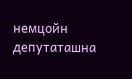немцойн депутаташна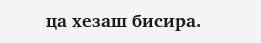ца хезаш бисира.